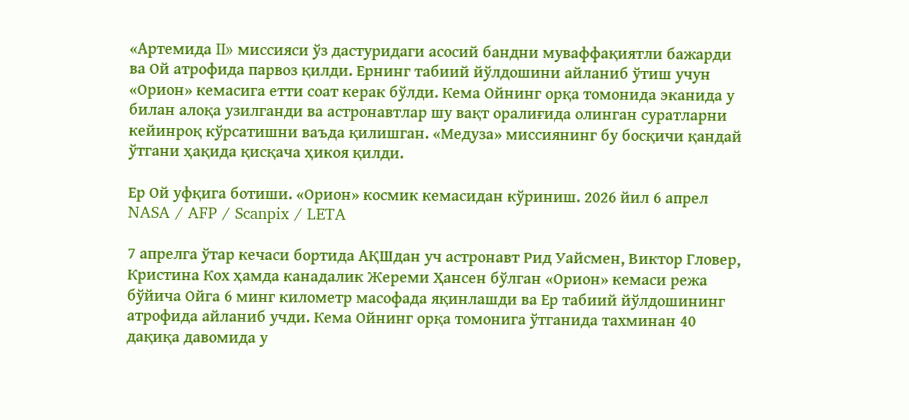«Артемида II» миссияси ўз дастуридаги асосий бандни муваффақиятли бажарди ва Ой атрофида парвоз қилди. Ернинг табиий йўлдошини айланиб ўтиш учун «Орион» кемасига етти соат керак бўлди. Кема Ойнинг орқа томонида эканида у билан алоқа узилганди ва астронавтлар шу вақт оралиғида олинган суратларни кейинроқ кўрсатишни ваъда қилишган. «Медуза» миссиянинг бу босқичи қандай ўтгани ҳақида қисқача ҳикоя қилди.

Ер Ой уфқига ботиши. «Орион» космик кемасидан кўриниш. 2026 йил 6 апрел
NASA / AFP / Scanpix / LETA

7 апрелга ўтар кечаси бортида АҚШдан уч астронавт Рид Уайсмен, Виктор Гловер, Кристина Кох ҳамда канадалик Жереми Ҳансен бўлган «Орион» кемаси режа бўйича Ойга 6 минг километр масофада яқинлашди ва Ер табиий йўлдошининг атрофида айланиб учди. Кема Ойнинг орқа томонига ўтганида тахминан 40 дақиқа давомида у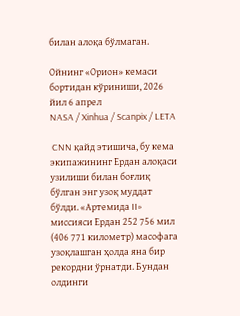билан алоқа бўлмаган.

Ойнинг «Орион» кемаси бортидан кўриниши, 2026 йил 6 апрел
NASA / Xinhua / Scanpix / LETA

 CNN қайд этишича, бу кема экипажининг Ердан алоқаси узилиши билан боғлиқ бўлган энг узоқ муддат бўлди. «Артемида II» миссияси Ердан 252 756 мил (406 771 километр) масофага узоқлашган ҳолда яна бир рекордни ўрнатди. Бундан олдинги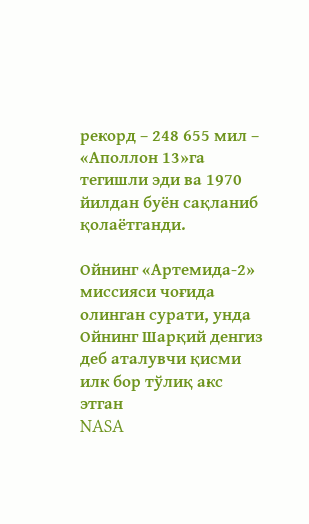рекорд – 248 655 мил – «Аполлон 13»га тегишли эди ва 1970 йилдан буён сақланиб қолаётганди.

Ойнинг «Артемида-2» миссияси чоғида олинган сурати, унда Ойнинг Шарқий денгиз деб аталувчи қисми илк бор тўлиқ акс этган
NASA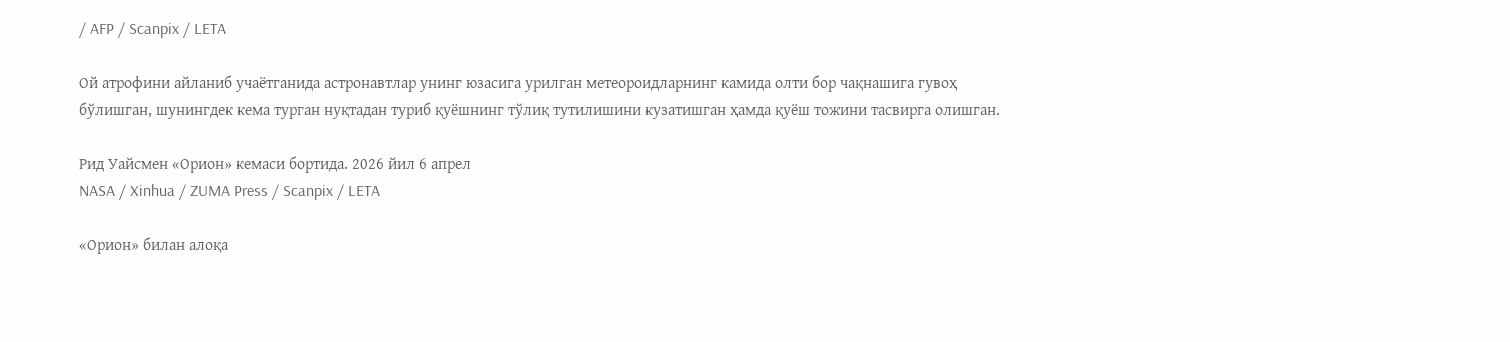/ AFP / Scanpix / LETA

Ой атрофини айланиб учаётганида астронавтлар унинг юзасига урилган метеороидларнинг камида олти бор чақнашига гувоҳ бўлишган, шунингдек кема турган нуқтадан туриб қуёшнинг тўлиқ тутилишини кузатишган ҳамда қуёш тожини тасвирга олишган.

Рид Уайсмен «Орион» кемаси бортида. 2026 йил 6 апрел
NASA / Xinhua / ZUMA Press / Scanpix / LETA

«Орион» билан алоқа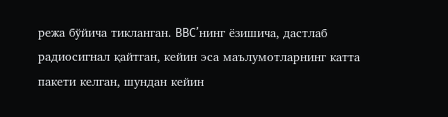режа бўйича тикланган. BBC’нинг ёзишича, дастлаб радиосигнал қайтган, кейин эса маълумотларнинг катта пакети келган, шундан кейин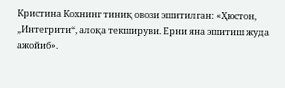Кристина Кохнинг тиниқ овози эшитилган: «Ҳюстон, „Интегрити“, алоқа текшируви. Ерни яна эшитиш жуда ажойиб».